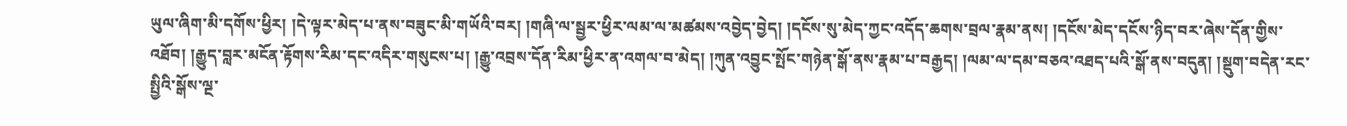ཡུལ་ཞིག་མི་དགོས་ཕྱིར། །དེ་ལྟར་མེད་པ་ནས་བཟུང་མི་གཡོའི་བར། །གཞི་ལ་སྦྱར་ཕྱིར་ལམ་ལ་མཚམས་འབྱེད་བྱེད། །དངོས་སུ་མེད་ཀྱང་འདོད་ཆགས་བྲལ་རྣམ་ནས། །དངོས་མེད་དངོས་ཉིད་བར་ཞེས་དོན་གྱིས་འཐོབ། །རྒྱུད་བླར་མངོན་རྟོགས་རིམ་དང་འདིར་གསུངས་པ། །རྒྱུ་འབྲས་དོན་རིམ་ཕྱིར་ན་འགལ་བ་མེད། །ཀུན་འབྱུང་སྤོང་གཉེན་སྒོ་ནས་རྣམ་པ་བརྒྱད། །ལམ་ལ་དམ་བཅའ་འཐད་པའི་སྒོ་ནས་བདུན། །སྡུག་བདེན་རང་སྤྱིའི་སྒོས་ལྔ་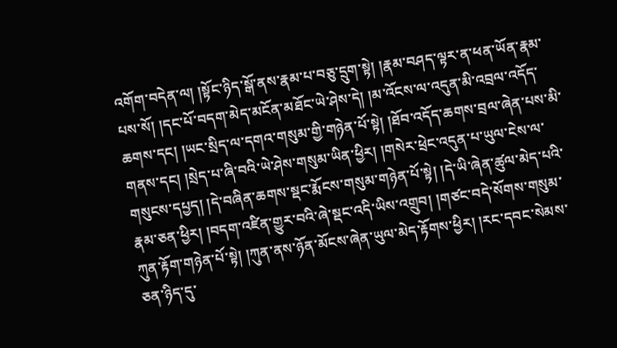འགོག་བདེན་ལ། །སྟོང་ཉིད་སྒོ་ནས་རྣམ་པ་བཅུ་དྲུག་སྟེ། །རྣམ་བཤད་ལྟར་ན་ཕན་ཡོན་རྣམ་པས་སོ། །དང་པོ་བདག་མེད་མངོན་མཐོང་ཡེ་ཤེས་དེ། །མ་འོངས་ལ་འདུན་མི་འབྲལ་འདོད་ཆགས་དང། །ཡང་སྲིད་ལ་དགའ་གསུམ་གྱི་གཉེན་པོ་སྟེ། །ཐོབ་འདོད་ཆགས་བྲལ་ཞེན་པས་མི་གནས་དང། །སྲེད་པ་ཞི་བའི་ཡེ་ཤེས་གསུམ་ཡིན་ཕྱིར། །གསེར་ཕྲེང་འདུན་པ་ཡུལ་ངེས་ལ་གསུངས་དཔྱད། །དེ་བཞིན་ཆགས་སྡང་རྨོངས་གསུམ་གཉེན་པོ་སྟེ། །དེ་ཡི་ཞེན་ཚུལ་མེད་པའི་རྣམ་ཅན་ཕྱིར། །བདག་འཛིན་གྱུར་བའི་ཞེ་སྡང་འདི་ཡིས་འགྲུབ། །གཙང་བདེ་སོགས་གསུམ་ཀུན་རྟོག་གཉེན་པོ་སྟེ། །ཀུན་ནས་ཉོན་མོངས་ཞེན་ཡུལ་མེད་རྟོགས་ཕྱིར། །རང་དབང་སེམས་ཅན་ཉིད་དུ་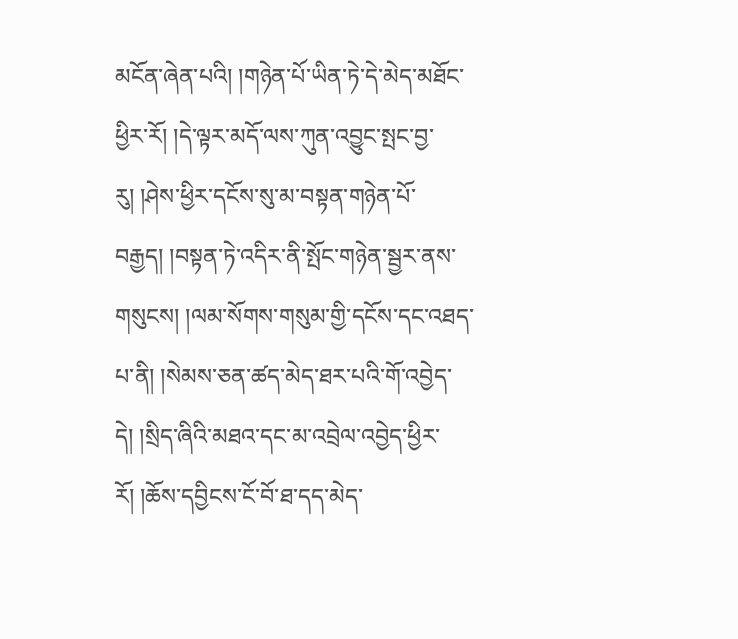མངོན་ཞེན་པའི། །གཉེན་པོ་ཡིན་ཏེ་དེ་མེད་མཐོང་ཕྱིར་རོ། །དེ་ལྟར་མདོ་ལས་ཀུན་འབྱུང་སྤང་བྱ་རུ། །ཤེས་ཕྱིར་དངོས་སུ་མ་བསྟན་གཉེན་པོ་བརྒྱད། །བསྟན་ཏེ་འདིར་ནི་སྤོང་གཉེན་སྦྱར་ནས་གསུངས། །ལམ་སོགས་གསུམ་གྱི་དངོས་དང་འཐད་པ་ནི། །སེམས་ཅན་ཚད་མེད་ཐར་པའི་གོ་འབྱེད་དེ། །སྲིད་ཞིའི་མཐའ་དང་མ་འབྲེལ་འབྱེད་ཕྱིར་རོ། །ཆོས་དབྱིངས་ངོ་བོ་ཐ་དད་མེད་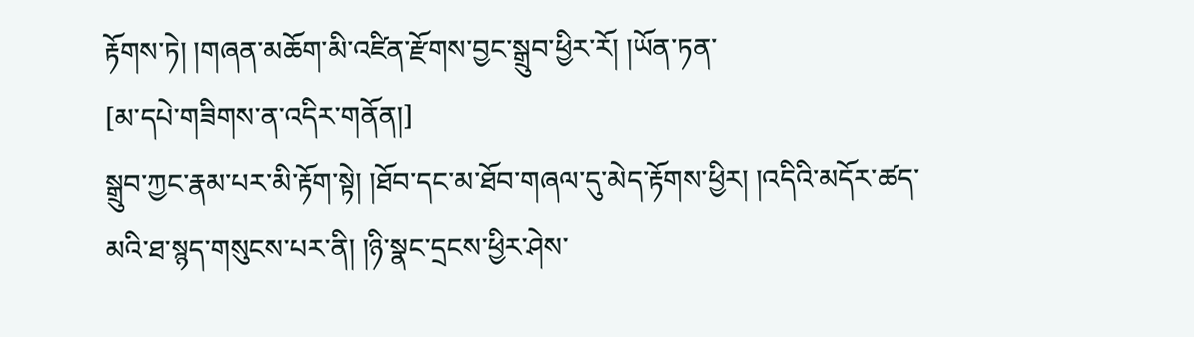རྟོགས་ཏེ། །གཞན་མཆོག་མི་འཛིན་རྫོགས་བྱང་སྒྲུབ་ཕྱིར་རོ། །ཡོན་ཏན་
[མ་དཔེ་གཟིགས་ན་འདིར་གནོན།]
སྒྲུབ་ཀྱང་རྣམ་པར་མི་རྟོག་སྟེ། །ཐོབ་དང་མ་ཐོབ་གཞལ་དུ་མེད་རྟོགས་ཕྱིར། །འདིའི་མདོར་ཚད་མའི་ཐ་སྙད་གསུངས་པར་ནི། །ཉི་སྣང་དྲངས་ཕྱིར་ཤེས་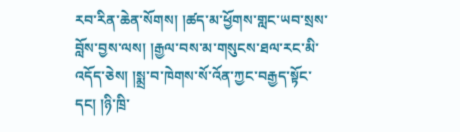རབ་རིན་ཆེན་སོགས། །ཚད་མ་ཕྱོགས་གླང་ཡབ་སྲས་བློས་བྱས་ལས། །རྒྱལ་བས་མ་གསུངས་ཐལ་རང་མི་འདོད་ཅེས། །སྨྲ་བ་ཁེགས་སོ་འོན་ཀྱང་བརྒྱད་སྟོང་དང། །ཉི་ཁྲི་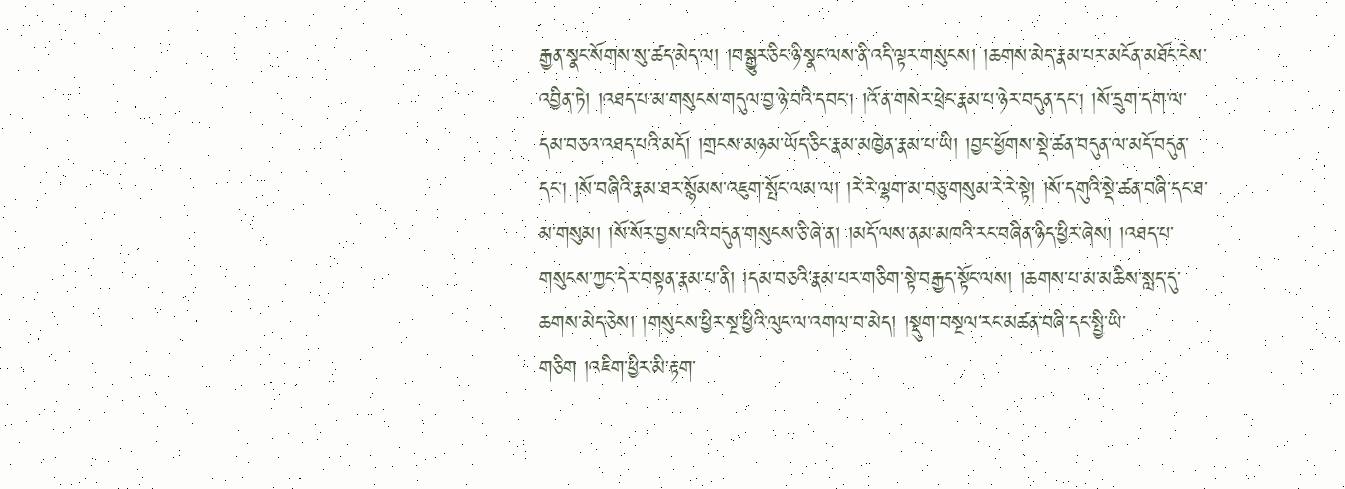རྒྱན་སྣང་སོགས་སུ་ཚད་མེད་ལ། །བསྒྱུར་ཅིང་ཉི་སྣང་ལས་ནི་འདི་ལྟར་གསུངས། །ཆགས་མེད་རྣམ་པར་མངོན་མཐོང་ངེས་འབྱིན་ཏེ། །འཐད་པ་མ་གསུངས་གདུལ་བྱ་ཉེ་བའི་དབང། །འོ་ན་གསེར་ཕྲེང་རྣམ་པ་ཉེར་བདུན་དང། །སོ་དྲུག་དག་ལ་དམ་བཅའ་འཐད་པའི་མདོ། །གྲངས་མཉམ་ཡོད་ཅིང་རྣམ་མཁྱེན་རྣམ་པ་ཡི། །བྱང་ཕྱོགས་སྡེ་ཚན་བདུན་ལ་མདོ་བདུན་དང། །སོ་བཞིའི་རྣམ་ཐར་སྙོམས་འཇུག་སྤོང་ལམ་ལ། །རེ་རེ་ལྷག་མ་བཅུ་གསུམ་རེ་རེ་སྟེ། །སོ་དགུའི་སྡེ་ཚན་བཞི་དང་ཐ་མ་གསུམ། །སོ་སོར་བྱས་པའི་བདུན་གསུངས་ཅི་ཞེ་ན། །མདོ་ལས་ནམ་མཁའི་རང་བཞིན་ཉིད་ཕྱིར་ཞེས། །འཐད་པ་གསུངས་ཀྱང་དེར་བསྟན་རྣམ་པ་ནི། །དམ་བཅའི་རྣམ་པར་གཅིག་སྟེ་བརྒྱད་སྟོང་ལས། །ཆགས་པ་མ་མཆིས་སླད་དུ་ཆགས་མེད་ཅེས། །གསུངས་ཕྱིར་སྔ་ཕྱིའི་ལུང་ལ་འགལ་བ་མེད། །སྡུག་བསྔལ་རང་མཚན་བཞི་དང་སྤྱི་ཡི་གཅིག །འཇིག་ཕྱིར་མི་རྟག་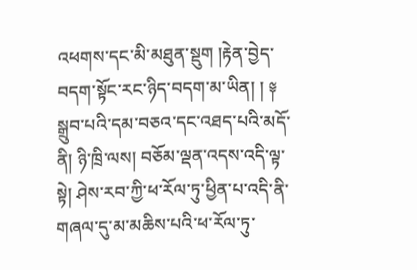འཕགས་དང་མི་མཐུན་སྡུག །རྟེན་བྱེད་བདག་སྟོང་རང་ཉིད་བདག་མ་ཡིན། ། ༈ སྒྲུབ་པའི་དམ་བཅའ་དང་འཐད་པའི་མདོ་ནི། ཉི་ཁྲི་ལས། བཅོམ་ལྡན་འདས་འདི་ལྟ་སྟེ། ཤེས་རབ་ཀྱི་ཕ་རོལ་ཏུ་ཕྱིན་པ་འདི་ནི་གཞལ་དུ་མ་མཆིས་པའི་ཕ་རོལ་ཏུ་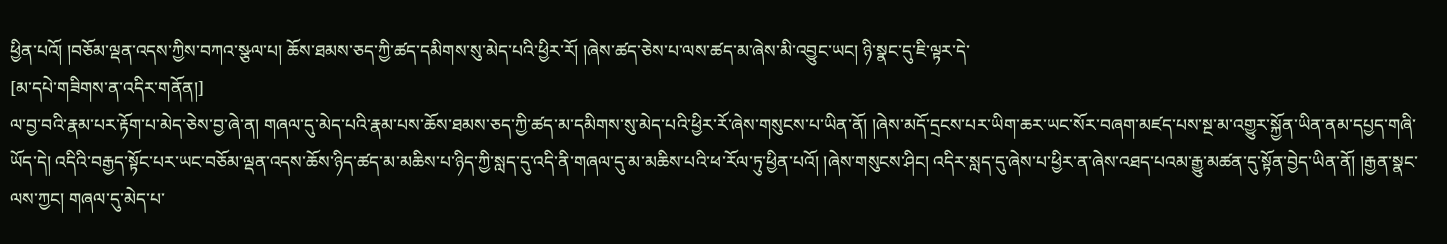ཕྱིན་པའོ། །བཅོམ་ལྡན་འདས་ཀྱིས་བཀའ་སྩལ་པ། ཆོས་ཐམས་ཅད་ཀྱི་ཚད་དམིགས་སུ་མེད་པའི་ཕྱིར་རོ། །ཞེས་ཚད་ཅེས་པ་ལས་ཚད་མ་ཞེས་མི་འབྱུང་ཡང། ཉི་སྣང་དུ་ཇི་ལྟར་དེ་
[མ་དཔེ་གཟིགས་ན་འདིར་གནོན།]
ལ་བྱ་བའི་རྣམ་པར་རྟོག་པ་མེད་ཅེས་བྱ་ཞེ་ན། གཞལ་དུ་མེད་པའི་རྣམ་པས་ཆོས་ཐམས་ཅད་ཀྱི་ཚད་མ་དམིགས་སུ་མེད་པའི་ཕྱིར་རོ་ཞེས་གསུངས་པ་ཡིན་ནོ། །ཞེས་མདོ་དྲངས་པར་ཡིག་ཆར་ཡང་སོར་བཞག་མཛད་པས་སྔ་མ་འགྱུར་སྐྱོན་ཡིན་ནམ་དཔྱད་གཞི་ཡོད་དེ། འདིའི་བརྒྱད་སྟོང་པར་ཡང་བཅོམ་ལྡན་འདས་ཆོས་ཉིད་ཚད་མ་མཆིས་པ་ཉིད་ཀྱི་སླད་དུ་འདི་ནི་གཞལ་དུ་མ་མཆིས་པའི་ཕ་རོལ་ཏུ་ཕྱིན་པའོ། །ཞེས་གསུངས་ཤིང། འདིར་སླད་དུ་ཞེས་པ་ཕྱིར་ན་ཞེས་འཐད་པའམ་རྒྱུ་མཚན་དུ་སྟོན་བྱེད་ཡིན་ནོ། །རྒྱན་སྣང་ལས་ཀྱང། གཞལ་དུ་མེད་པ་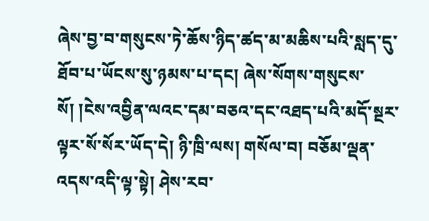ཞེས་བྱ་བ་གསུངས་ཏེ་ཆོས་ཉིད་ཚད་མ་མཆིས་པའི་སླད་དུ་ཐོབ་པ་ཡོངས་སུ་ཉམས་པ་དང། ཞེས་སོགས་གསུངས་སོ། །ངེས་འབྱིན་ལའང་དམ་བཅའ་དང་འཐད་པའི་མདོ་སྔར་ལྟར་སོ་སོར་ཡོད་དེ། ཉི་ཁྲི་ལས། གསོལ་བ། བཅོམ་ལྡན་འདས་འདི་ལྟ་སྟེ། ཤེས་རབ་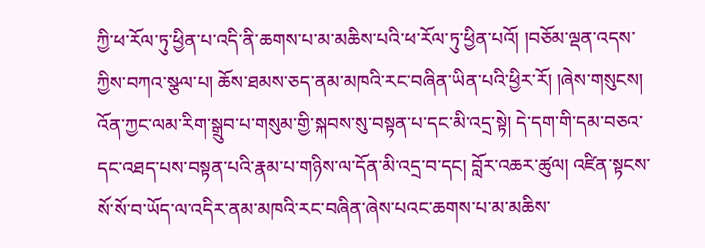ཀྱི་ཕ་རོལ་ཏུ་ཕྱིན་པ་འདི་ནི་ཆགས་པ་མ་མཆིས་པའི་ཕ་རོལ་ཏུ་ཕྱིན་པའོ། །བཅོམ་ལྡན་འདས་ཀྱིས་བཀའ་སྩལ་པ། ཆོས་ཐམས་ཅད་ནམ་མཁའི་རང་བཞིན་ཡིན་པའི་ཕྱིར་རོ། །ཞེས་གསུངས། འོན་ཀྱང་ལམ་རིག་སྒྲུབ་པ་གསུམ་གྱི་སྐབས་སུ་བསྟན་པ་དང་མི་འདྲ་སྟེ། དེ་དག་གི་དམ་བཅའ་དང་འཐད་པས་བསྟན་པའི་རྣམ་པ་གཉིས་ལ་དོན་མི་འདྲ་བ་དང། བློར་འཆར་ཚུལ། འཛིན་སྟངས་སོ་སོ་བ་ཡོད་ལ་འདིར་ནམ་མཁའི་རང་བཞིན་ཞེས་པའང་ཆགས་པ་མ་མཆིས་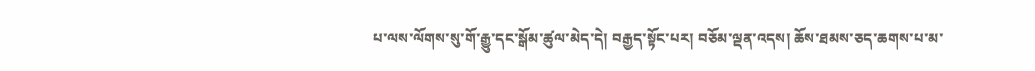པ་ལས་ལོགས་སུ་གོ་རྒྱུ་དང་སྒོམ་ཚུལ་མེད་དེ། བརྒྱད་སྟོང་པར། བཅོམ་ལྡན་འདས། ཆོས་ཐམས་ཅད་ཆགས་པ་མ་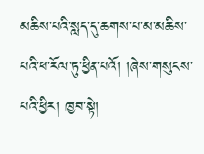མཆིས་པའི་སླད་དུ་ཆགས་པ་མ་མཆིས་པའི་ཕ་རོལ་ཏུ་ཕྱིན་པའོ། །ཞེས་གསུངས་པའི་ཕྱིར། ཁྱབ་སྟེ།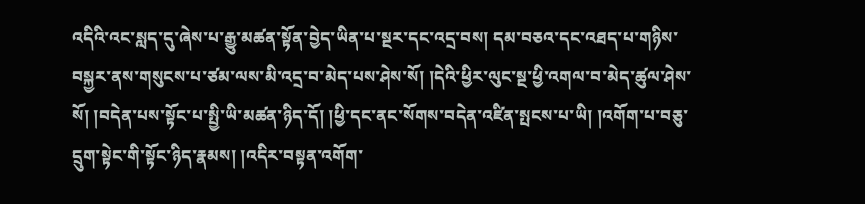འདིའི་འང་སླད་དུ་ཞེས་པ་རྒྱུ་མཚན་སྟོན་བྱེད་ཡིན་པ་སྔར་དང་འདྲ་བས། དམ་བཅའ་དང་འཐད་པ་གཉིས་བསྐྱར་ནས་གསུངས་པ་ཙམ་ལས་མི་འདྲ་བ་མེད་པས་ཤེས་སོ། །དེའི་ཕྱིར་ལུང་སྔ་ཕྱི་འགལ་བ་མེད་ཚུལ་ཤེས་སོ། །བདེན་པས་སྟོང་པ་སྤྱི་ཡི་མཚན་ཉིད་དོ། །ཕྱི་དང་ནང་སོགས་བདེན་འཛིན་སྤངས་པ་ཡི། །འགོག་པ་བཅུ་དྲུག་སྟེང་གི་སྟོང་ཉིད་རྣམས། །འདིར་བསྟན་འགོག་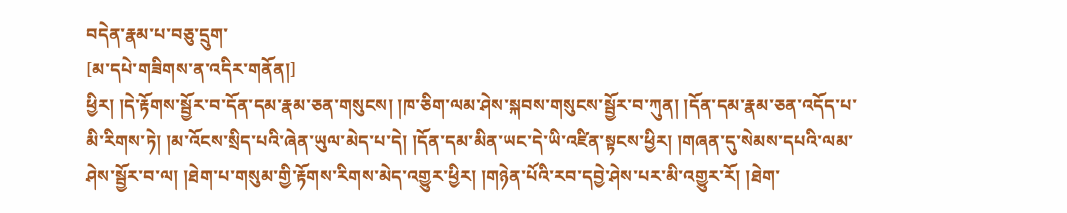བདེན་རྣམ་པ་བཅུ་དྲུག་
[མ་དཔེ་གཟིགས་ན་འདིར་གནོན།]
ཕྱིར། །དེ་རྟོགས་སྦྱོར་བ་དོན་དམ་རྣམ་ཅན་གསུངས། །ཁ་ཅིག་ལམ་ཤེས་སྐབས་གསུངས་སྦྱོར་བ་ཀུན། །དོན་དམ་རྣམ་ཅན་འདོད་པ་མི་རིགས་ཏེ། །མ་འོངས་སྲིད་པའི་ཞེན་ཡུལ་མེད་པ་དེ། །དོན་དམ་མིན་ཡང་དེ་ཡི་འཛིན་སྟངས་ཕྱིར། །གཞན་དུ་སེམས་དཔའི་ལམ་ཤེས་སྦྱོར་བ་ལ། །ཐེག་པ་གསུམ་གྱི་རྟོགས་རིགས་མེད་འགྱུར་ཕྱིར། །གཉེན་པོའི་རབ་དབྱེ་ཤེས་པར་མི་འགྱུར་རོ། །ཐེག་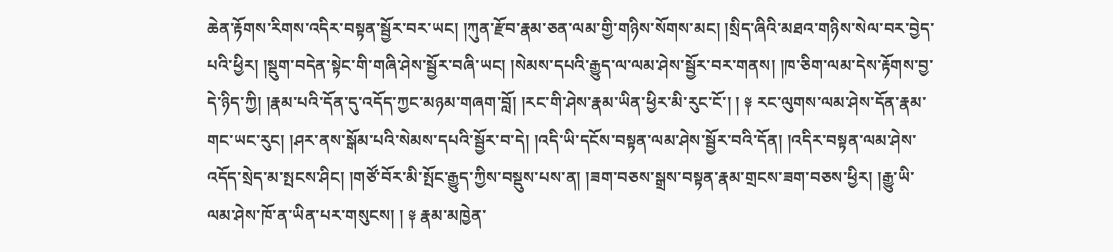ཆེན་རྟོགས་རིགས་འདིར་བསྟན་སྦྱོར་བར་ཡང། །ཀུན་རྫོབ་རྣམ་ཅན་ལམ་གྱི་གཉིས་སོགས་མང། །སྲིད་ཞིའི་མཐའ་གཉིས་སེལ་བར་བྱེད་པའི་ཕྱིར། །སྡུག་བདེན་སྟེང་གི་གཞི་ཤེས་སྦྱོར་བཞི་ཡང། །སེམས་དཔའི་རྒྱུད་ལ་ལམ་ཤེས་སྦྱོར་བར་གནས། །ཁ་ཅིག་ལམ་དེས་རྟོགས་བྱ་དེ་ཉིད་ཀྱི། །རྣམ་པའི་དོན་དུ་འདོད་ཀྱང་མཉམ་གཞག་བློ། །རང་གི་ཤེས་རྣམ་ཡིན་ཕྱིར་མི་རུང་ངོ་། ། ༈ རང་ལུགས་ལམ་ཤེས་དོན་རྣམ་གང་ཡང་རུང། །ཤར་ནས་སྒོམ་པའི་སེམས་དཔའི་སྦྱོར་བ་དེ། །འདི་ཡི་དངོས་བསྟན་ལམ་ཤེས་སྦྱོར་བའི་དོན། །འདིར་བསྟན་ལམ་ཤེས་འདོད་སྲེད་མ་སྤངས་ཤིང། །གཙོ་བོར་མི་སྤོང་རྒྱུད་ཀྱིས་བསྡུས་པས་ན། །ཟག་བཅས་སྒྲས་བསྟན་རྣམ་གྲངས་ཟག་བཅས་ཕྱིར། །རྒྱུ་ཡི་ལམ་ཤེས་ཁོ་ན་ཡིན་པར་གསུངས། ། ༈ རྣམ་མཁྱེན་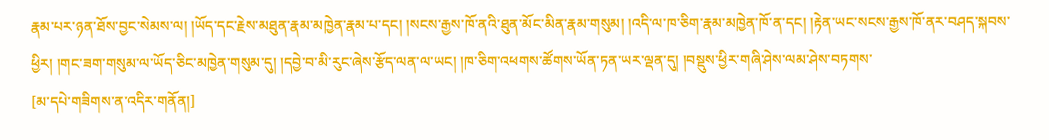རྣམ་པར་ཉན་ཐོས་བྱང་སེམས་ལ། །ཡོད་དང་རྗེས་མཐུན་རྣམ་མཁྱེན་རྣམ་པ་དང། །སངས་རྒྱས་ཁོ་ནའི་ཐུན་མོང་མིན་རྣམ་གསུམ། །འདི་ལ་ཁ་ཅིག་རྣམ་མཁྱེན་ཁོ་ན་དང། །རྟེན་ཡང་སངས་རྒྱས་ཁོ་ནར་བཤད་སྐབས་ཕྱིར། །གང་ཟག་གསུམ་ལ་ཡོད་ཅིང་མཁྱེན་གསུམ་དུ། །དབྱེ་བ་མི་རུང་ཞེས་རྩོད་ལན་ལ་ཡང། །ཁ་ཅིག་འཕགས་ཚོགས་ཡོན་ཏན་ཡར་ལྡན་དུ། །བསྡུས་ཕྱིར་གཞི་ཤེས་ལམ་ཤེས་བཏགས་
[མ་དཔེ་གཟིགས་ན་འདིར་གནོན།]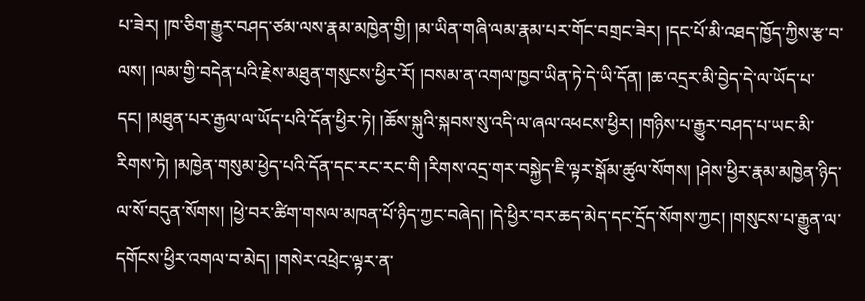པ་ཟེར། །ཁ་ཅིག་རྒྱུར་བཤད་ཙམ་ལས་རྣམ་མཁྱེན་གྱི། །མ་ཡིན་གཞི་ལམ་རྣམ་པར་གོང་བགྲང་ཟེར། །དང་པོ་མི་འཐད་ཁྱོད་ཀྱིས་རྩ་བ་ལས། །ལམ་གྱི་བདེན་པའི་རྗེས་མཐུན་གསུངས་ཕྱིར་རོ། །བསམ་ན་འགལ་ཁྱབ་ཡིན་ཏེ་དེ་ཡི་དོན། །ཆ་འདྲར་མི་བྱེད་དེ་ལ་ཡོད་པ་དང། །མཐུན་པར་རྒྱལ་ལ་ཡོད་པའི་དོན་ཕྱིར་ཏེ། །ཆོས་སྐུའི་སྐབས་སུ་འདི་ལ་ཞལ་འཕངས་ཕྱིར། །གཉིས་པ་རྒྱུར་བཤད་པ་ཡང་མི་རིགས་ཏེ། །མཁྱེན་གསུམ་ཕྱེད་པའི་དོན་དང་རང་རང་གི །རིགས་འདྲ་གར་བསྐྱེད་ཇི་ལྟར་སྒོམ་ཚུལ་སོགས། །ཤེས་ཕྱིར་རྣམ་མཁྱེན་ཉིད་ལ་སོ་བདུན་སོགས། །ཕྱེ་བར་ཚིག་གསལ་མཁན་པོ་ཉིད་ཀྱང་བཞེད། །དེ་ཕྱིར་བར་ཆད་མེད་དང་དྲོད་སོགས་ཀྱང། །གསུངས་པ་རྒྱུན་ལ་དགོངས་ཕྱིར་འགལ་བ་མེད། །གསེར་འཕྲེང་ལྟར་ན་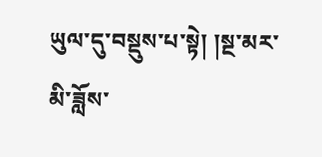ཡུལ་དུ་བསྡུས་པ་སྟེ། །སྔ་མར་མི་ཟློས་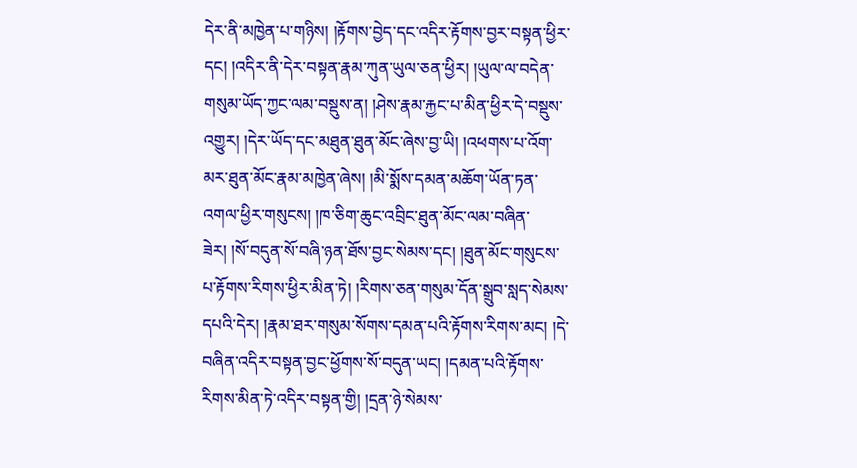དེར་ནི་མཁྱེན་པ་གཉིས། །རྟོགས་བྱེད་དང་འདིར་རྟོགས་བྱར་བསྟན་ཕྱིར་དང། །འདིར་ནི་དེར་བསྟན་རྣམ་ཀུན་ཡུལ་ཅན་ཕྱིར། །ཡུལ་ལ་བདེན་གསུམ་ཡོད་ཀྱང་ལམ་བསྡུས་ན། །ཤེས་རྣམ་རྐྱང་པ་མིན་ཕྱིར་དེ་བསྡུས་འགྱུར། །དེར་ཡོད་དང་མཐུན་ཐུན་མོང་ཞེས་བྱ་ཡི། །འཕགས་པ་འོག་མར་ཐུན་མོང་རྣམ་མཁྱེན་ཞེས། །མི་སྨོས་དམན་མཆོག་ཡོན་ཏན་འགལ་ཕྱིར་གསུངས། །ཁ་ཅིག་ཆུང་འབྲིང་ཐུན་མོང་ལམ་བཞིན་ཟེར། །སོ་བདུན་སོ་བཞི་ཉན་ཐོས་བྱང་སེམས་དང། །ཐུན་མོང་གསུངས་པ་རྟོགས་རིགས་ཕྱིར་མིན་ཏེ། །རིགས་ཅན་གསུམ་དོན་སྒྲུབ་སླད་སེམས་དཔའི་དེར། །རྣམ་ཐར་གསུམ་སོགས་དམན་པའི་རྟོགས་རིགས་མང། །དེ་བཞིན་འདིར་བསྟན་བྱང་ཕྱོགས་སོ་བདུན་ཡང། །དམན་པའི་རྟོགས་རིགས་མིན་ཏེ་འདིར་བསྟན་གྱི། །དྲན་ཉེ་སེམས་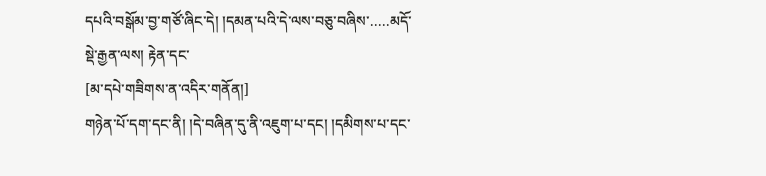དཔའི་བསྒོམ་བྱ་གཙོ་ཞིང་དེ། །དམན་པའི་དེ་ལས་བཅུ་བཞིས་.....མདོ་སྡེ་རྒྱན་ལས། རྟེན་དང་
[མ་དཔེ་གཟིགས་ན་འདིར་གནོན།]
གཉེན་པོ་དག་དང་ནི། །དེ་བཞིན་དུ་ནི་འཇུག་པ་དང། །དམིགས་པ་དང་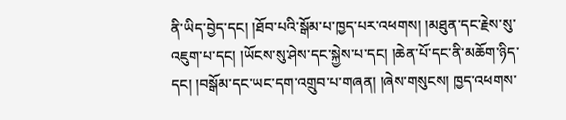ནི་ཡིད་བྱེད་དང། །ཐོབ་པའི་སྒོམ་པ་ཁྱད་པར་འཕགས། །མཐུན་དང་རྗེས་སུ་འཇུག་པ་དང། །ཡོངས་སུ་ཤེས་དང་སྐྱེས་པ་དང། །ཆེན་པོ་དང་ནི་མཆོག་ཉིད་དང། །བསྒོམ་དང་ཡང་དག་འགྲུབ་པ་གཞན། །ཞེས་གསུངས། ཁྱད་འཕགས་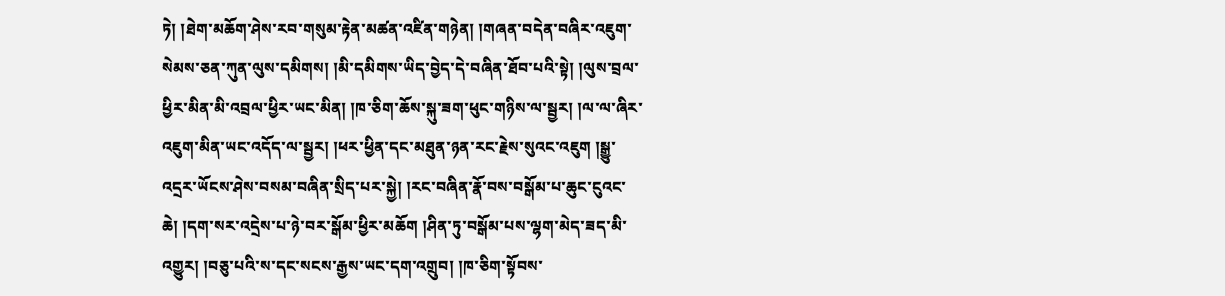ཏེ། །ཐེག་མཆོག་ཤེས་རབ་གསུམ་རྟེན་མཚན་འཛིན་གཉེན། །གཞན་བདེན་བཞིར་འཇུག་སེམས་ཅན་ཀུན་ལུས་དམིགས། །མི་དམིགས་ཡིད་བྱེད་དེ་བཞིན་ཐོབ་པའི་སྟེ། །ལུས་བྲལ་ཕྱིར་མིན་མི་འབྲལ་ཕྱིར་ཡང་མིན། །ཁ་ཅིག་ཆོས་སྐུ་ཟག་ཕུང་གཉིས་ལ་སྦྱར། །ལ་ལ་ཞིར་འཇུག་མིན་ཡང་འདོད་ལ་སྦྱར། །ཕར་ཕྱིན་དང་མཐུན་ཉན་རང་རྗེས་སུའང་འཇུག །སྒྱུ་འདྲར་ཡོངས་ཤེས་བསམ་བཞིན་སྲིད་པར་སྐྱེ། །རང་བཞིན་རྣོ་བས་བསྒོམ་པ་ཆུང་ངུའང་ཆེ། །དག་སར་འདྲེས་པ་ཉེ་བར་སྒོམ་ཕྱིར་མཆོག །ཤིན་ཏུ་བསྒོམ་པས་ལྷག་མེད་ཟད་མི་འགྱུར། །བཅུ་པའི་ས་དང་སངས་རྒྱས་ཡང་དག་འགྲུབ། །ཁ་ཅིག་སྟོབས་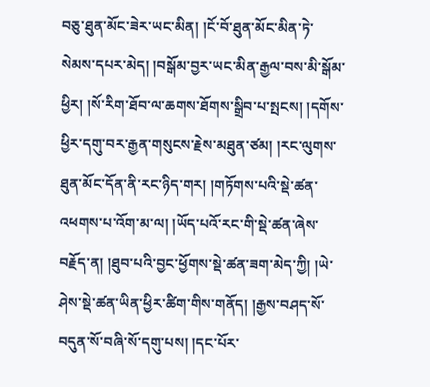བཅུ་ཐུན་མོང་ཟེར་ཡང་མིན། །ངོ་བོ་ཐུན་མོང་མིན་ཏེ་སེམས་དཔར་མེད། །བསྒོམ་བྱར་ཡང་མིན་རྒྱལ་བས་མི་སྒོམ་ཕྱིར། །སོ་རིག་ཐོབ་ལ་ཆགས་ཐོགས་སྒྲིབ་པ་སྤངས། །དགོས་ཕྱིར་དགུ་བར་རྒྱན་གསུངས་རྗེས་མཐུན་ཙམ། །རང་ལུགས་ཐུན་མོང་དོན་ནི་རང་ཉིད་གར། །གཏོགས་པའི་སྡེ་ཚན་འཕགས་པ་འོག་མ་ལ། །ཡོད་པའོ་རང་གི་སྡེ་ཚན་ཞེས་བརྗོད་ན། །ཐུབ་པའི་བྱང་ཕྱོགས་སྡེ་ཚན་ཟག་མེད་ཀྱི། །ཡེ་ཤེས་སྡེ་ཚན་ཡིན་ཕྱིར་ཚིག་གིས་གནོད། །རྒྱས་བཤད་སོ་བདུན་སོ་བཞི་སོ་དགུ་པས། །དང་པོར་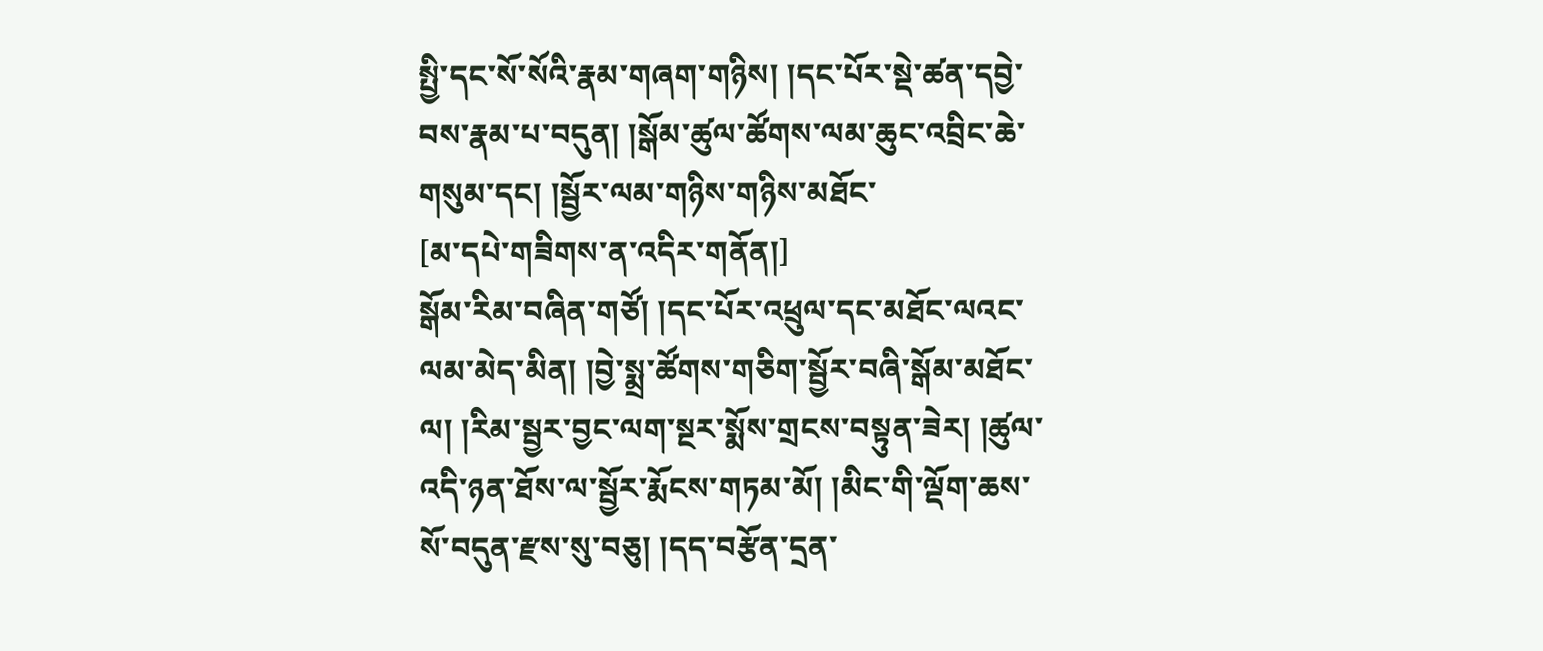སྤྱི་དང་སོ་སོའི་རྣམ་གཞག་གཉིས། །དང་པོར་སྡེ་ཚན་དབྱེ་བས་རྣམ་པ་བདུན། །སྒོམ་ཚུལ་ཚོགས་ལམ་ཆུང་འབྲིང་ཆེ་གསུམ་དང། །སྦྱོར་ལམ་གཉིས་གཉིས་མཐོང་
[མ་དཔེ་གཟིགས་ན་འདིར་གནོན།]
སྒོམ་རིམ་བཞིན་གཙོ། །དང་པོར་འཕྲུལ་དང་མཐོང་ལའང་ལམ་མེད་མིན། །བྱེ་སྨྲ་ཚོགས་གཅིག་སྦྱོར་བཞི་སྒོམ་མཐོང་ལ། །རིམ་སྦྱར་བྱང་ལག་སྔར་སྨོས་གྲངས་བསྟུན་ཟེར། །ཚུལ་འདི་ཉན་ཐོས་ལ་སྦྱོར་རྨོངས་གཏམ་མོ། །མིང་གི་ལྡོག་ཆས་སོ་བདུན་རྫས་སུ་བཅུ། །དད་བརྩོན་དྲན་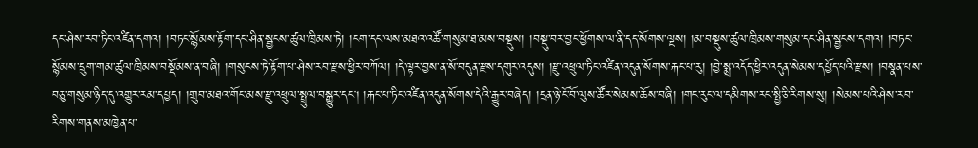དང་ཤེས་རབ་ཏིང་འཛིན་དགའ། །བཏང་སྙོམས་རྟོག་དང་ཤིན་སྦྱངས་ཚུལ་ཁྲིམས་ཏེ། །ངག་དང་ལས་མཐའ་འཚོ་གསུམ་ཐ་མས་བསྡུས། །བསྡུ་བར་བྱང་ཕྱོགས་ལ་ནི་དད་སོགས་ལྔས། །མ་བསྡུས་ཚུལ་ཁྲིམས་གསུམ་དང་ཤིན་སྦྱངས་དགའ། །བཏང་སྙོམས་དྲུག་གམ་ཚུལ་ཁྲིམས་བསྡོམས་ན་བཞི། །གསུངས་ཏེ་རྟོག་པ་ཤེས་རབ་རྫས་ཕྱིར་བཀོལ། །དེ་ལྟར་བྱས་ན་སོ་བདུན་རྫས་དགུར་འདུས། །རྫུ་འཕྲུལ་ཏིང་འཛིན་འདུན་སོགས་རྐང་པ་རུ། །བྱེ་སྨྲ་འདོད་ཕྱིར་འདུན་སེམས་དཔྱོད་པའི་རྫས། །བསྣན་པས་བཅུ་གསུམ་ཉིད་དུ་འགྱུར་རམ་དཔྱད། །གྲུབ་མཐའ་གོང་མས་རྫུ་འཕྲུལ་སྤྲུལ་བསྒྱུར་དང། །རྐང་པ་ཏིང་འཛིན་འདུན་སོགས་དེའི་རྒྱུར་བཞེད། །དྲན་ཉེ་ངོ་བོ་ལུས་ཚོར་སེམས་ཆོས་བཞི། །གང་རུང་ལ་དམིགས་རང་སྤྱི་ཅི་རིགས་སུ། །སེམས་པའི་ཤེས་རབ་རིགས་གནས་མཁྱེན་པ་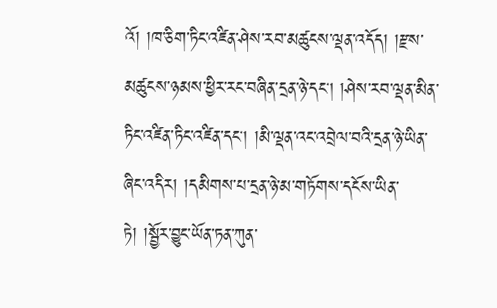འོ། །ཁ་ཅིག་ཏིང་འཛིན་ཤེས་རབ་མཚུངས་ལྡན་འདོད། །རྫས་མཚུངས་ཉམས་ཕྱིར་རང་བཞིན་དྲན་ཉེ་དང། །ཤེས་རབ་ལྡན་མིན་ཏིང་འཛིན་ཏིང་འཛིན་དང། །མི་ལྡན་འང་འབྲེལ་བའི་དྲན་ཉེ་ཡིན་ཞིང་འདིར། །དམིགས་པ་དྲན་ཉེ་མ་གཏོགས་དངོས་ཡིན་ཏེ། །སྦྱོར་བྱུང་ཡོན་ཏན་ཀུན་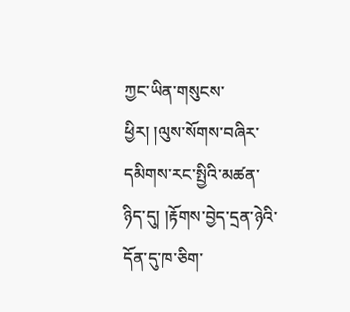ཀྱང་ཡིན་གསུངས་ཕྱིར། །ལུས་སོགས་བཞིར་དམིགས་རང་སྤྱིའི་མཚན་ཉིད་དུ། །རྟོགས་བྱེད་དྲན་ཉེའི་དོན་དུ་ཁ་ཅིག་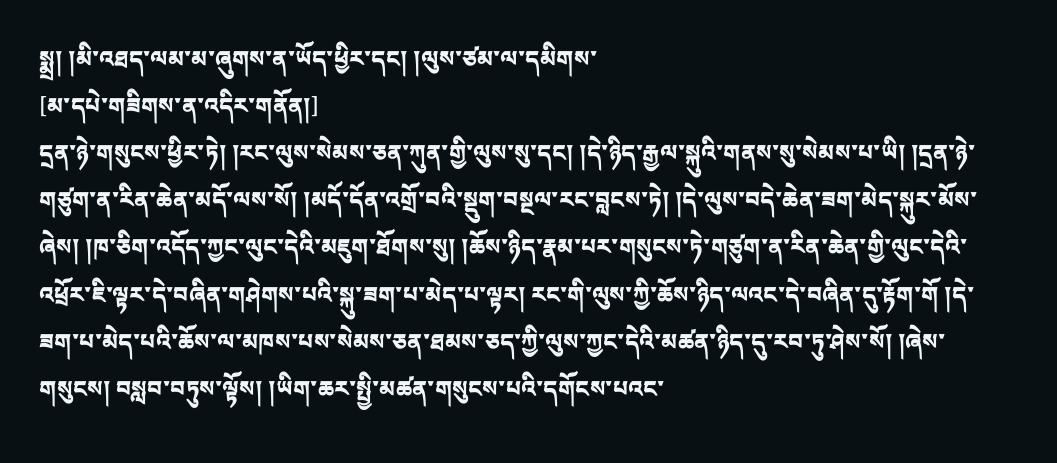སྨྲ། །མི་འཐད་ལམ་མ་ཞུགས་ན་ཡོད་ཕྱིར་དང། །ལུས་ཙམ་ལ་དམིགས་
[མ་དཔེ་གཟིགས་ན་འདིར་གནོན།]
དྲན་ཉེ་གསུངས་ཕྱིར་ཏེ། །རང་ལུས་སེམས་ཅན་ཀུན་གྱི་ལུས་སུ་དང། །དེ་ཉིད་རྒྱལ་སྐུའི་གནས་སུ་སེམས་པ་ཡི། །དྲན་ཉེ་གཙུག་ན་རིན་ཆེན་མདོ་ལས་སོ། །མདོ་དོན་འགྲོ་བའི་སྡུག་བསྔལ་རང་བླངས་ཏེ། །དེ་ལུས་བདེ་ཆེན་ཟག་མེད་སྐུར་མོས་ཞེས། །ཁ་ཅིག་འདོད་ཀྱང་ལུང་དེའི་མཇུག་ཐོགས་སུ། །ཆོས་ཉིད་རྣམ་པར་གསུངས་ཏེ་གཙུག་ན་རིན་ཆེན་གྱི་ལུང་དེའི་འཕྲོར་ཇི་ལྟར་དེ་བཞིན་གཤེགས་པའི་སྐུ་ཟག་པ་མེད་པ་ལྟར། རང་གི་ལུས་ཀྱི་ཆོས་ཉིད་ལའང་དེ་བཞིན་དུ་རྟོག་གོ །དེ་ཟག་པ་མེད་པའི་ཆོས་ལ་མཁས་པས་སེམས་ཅན་ཐམས་ཅད་ཀྱི་ལུས་ཀྱང་དེའི་མཚན་ཉིད་དུ་རབ་ཏུ་ཤེས་སོ། །ཞེས་གསུངས། བསླབ་བཏུས་ལྟོས། །ཡིག་ཆར་སྤྱི་མཚན་གསུངས་པའི་དགོངས་པའང་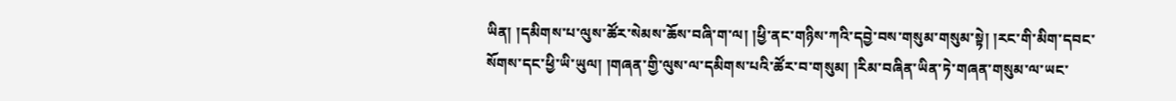ཡིན། །དམིགས་པ་ལུས་ཚོར་སེམས་ཆོས་བཞི་ག་ལ། །ཕྱི་ནང་གཉིས་ཀའི་དབྱེ་བས་གསུམ་གསུམ་སྟེ། །རང་གི་མིག་དབང་སོགས་དང་ཕྱི་ཡི་ཡུལ། །གཞན་གྱི་ལུས་ལ་དམིགས་པའི་ཚོར་བ་གསུམ། །རིམ་བཞིན་ཡིན་ཏེ་གཞན་གསུམ་ལ་ཡང་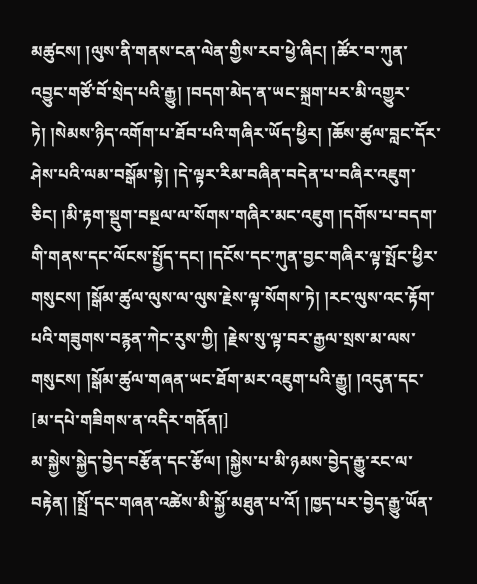མཚུངས། །ལུས་ནི་གནས་ངན་ལེན་གྱིས་རབ་ཕྱེ་ཞིང། །ཚོར་བ་ཀུན་འབྱུང་གཙོ་བོ་སྲེད་པའི་རྒྱུ། །བདག་མེད་ན་ཡང་སྐྲག་པར་མི་འགྱུར་ཏེ། །སེམས་ཉིད་འགོག་པ་ཐོབ་པའི་གཞིར་ཡོད་ཕྱིར། །ཆོས་ཚུལ་བླང་དོར་ཤེས་པའི་ལམ་བསྒོམ་སྟེ། །དེ་ལྟར་རིམ་བཞིན་བདེན་པ་བཞིར་འཇུག་ཅིང། །མི་རྟག་སྡུག་བསྔལ་ལ་སོགས་གཞིར་མང་འཇུག །དགོས་པ་བདག་གི་གནས་དང་ལོངས་སྤྱོད་དང། །དངོས་དང་ཀུན་བྱང་གཞིར་ལྟ་སྤོང་ཕྱིར་གསུངས། །སྒོམ་ཚུལ་ལུས་ལ་ལུས་རྗེས་ལྟ་སོགས་ཏེ། །རང་ལུས་འང་རྟོག་པའི་གཟུགས་བརྙན་ཀེང་རུས་ཀྱི། །རྗེས་སུ་ལྟ་བར་རྒྱལ་སྲས་མ་ལས་གསུངས། །སྒོམ་ཚུལ་གཞན་ཡང་ཐོག་མར་འཇུག་པའི་རྒྱུ། །འདུན་དང་
[མ་དཔེ་གཟིགས་ན་འདིར་གནོན།]
མ་སྐྱེས་སྐྱེད་བྱེད་བརྩོན་དང་རྩོལ། །སྐྱེས་པ་མི་ཉམས་བྱེད་རྒྱུ་རང་ལ་བརྟེན། །སྤྲོ་དང་གཞན་འཚེས་མི་སྐྱོ་མཐུན་པ་འོ། །ཁྱད་པར་བྱེད་རྒྱུ་ཡོན་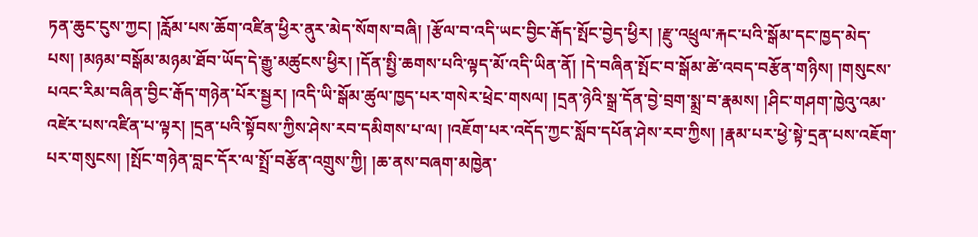ཏན་ཆུང་ངུས་ཀྱང། །རློམ་པས་ཆོག་འཛིན་ཕྱིར་ནུར་མེད་སོགས་བཞི། །རྩོལ་བ་འདི་ཡང་བྱིང་རྒོད་སྤོང་བྱེད་ཕྱིར། །རྫུ་འཕྲུལ་རྐང་པའི་སྒོམ་དང་ཁྱད་མེད་པས། །མཉམ་བསྒོམ་མཉམ་ཐོབ་ཡོད་དེ་རྒྱུ་མཚུངས་ཕྱིར། །དོན་སྤྱི་ཆགས་པའི་ལྟད་མོ་འདི་ཡིན་ནོ། །དེ་བཞིན་སྤོང་བ་སྒོམ་ཚེ་འབད་བརྩོན་གཉིས། །གསུངས་པའང་རིམ་བཞིན་བྱིང་རྒོད་གཉེན་པོར་སྦྱར། །འདི་ཡི་སྒོམ་ཚུལ་ཁྱད་པར་གསེར་ཕྲེང་གསལ། །དྲན་ཉེའི་སྒྲ་དོན་བྱེ་བྲག་སྨྲ་བ་རྣམས། །ཤིང་གཤག་ཁྱེའུ་འམ་འཛེར་པས་འཛིན་པ་ལྟར། །དྲན་པའི་སྟོབས་ཀྱིས་ཤེས་རབ་དམིགས་པ་ལ། །འཇོག་པར་འདོད་ཀྱང་སློབ་དཔོན་ཤེས་རབ་ཀྱིས། །རྣམ་པར་ཕྱེ་སྟེ་དྲན་པས་འཇོག་པར་གསུངས། །སྤོང་གཉེན་བླང་དོར་ལ་སྤྲོ་བརྩོན་འགྲུས་ཀྱི། །ཆ་ནས་བཞག་མཁྱེན་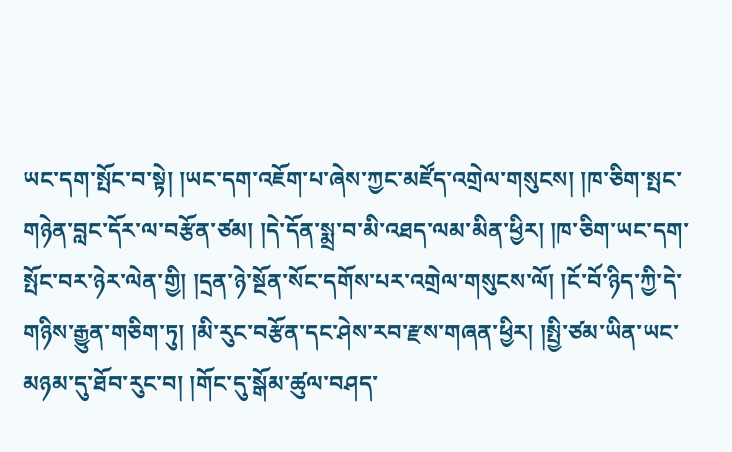ཡང་དག་སྤོང་བ་སྟེ། །ཡང་དག་འཇོག་པ་ཞེས་ཀྱང་མཛོད་འགྲེལ་གསུངས། །ཁ་ཅིག་སྤང་གཉེན་བླང་དོར་ལ་བརྩོན་ཙམ། །དེ་དོན་སྨྲ་བ་མི་འཐད་ལམ་མིན་ཕྱིར། །ཁ་ཅིག་ཡང་དག་སྤོང་བར་ཉེར་ལེན་གྱི། །དྲན་ཉེ་སྔོན་སོང་དགོས་པར་འགྲེལ་གསུངས་ལོ། །ངོ་བོ་ཉིད་ཀྱི་དེ་གཉིས་རྒྱུན་གཅིག་ཏུ། །མི་རུང་བརྩོན་དང་ཤེས་རབ་རྫས་གཞན་ཕྱིར། །སྤྱི་ཙམ་ཡིན་ཡང་མཉམ་དུ་ཐོབ་རུང་བ། །གོང་དུ་སྒོམ་ཚུལ་བཤད་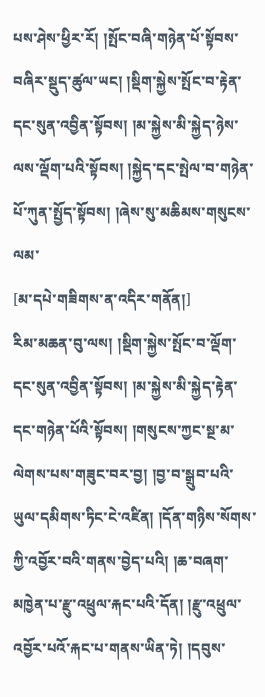པས་ཤེས་ཕྱིར་རོ། །སྤོང་བཞི་གཉེན་པོ་སྟོབས་བཞིར་སྡུད་ཚུལ་ཡང། །སྡིག་སྐྱེས་སྤོང་བ་རྟེན་དང་སུན་འབྱིན་སྟོབས། །མ་སྐྱེས་མི་སྐྱེད་ཉེས་ལས་ལྡོག་པའི་སྟོབས། །སྐྱེད་དང་སྤེལ་བ་གཉེན་པོ་ཀུན་སྤྱོད་སྟོབས། །ཞེས་སུ་མཆིམས་གསུངས་ལམ་
[མ་དཔེ་གཟིགས་ན་འདིར་གནོན།]
རིམ་མཆན་བུ་ལས། །སྡིག་སྐྱེས་སྤོང་བ་ལྡོག་དང་སུན་འབྱིན་སྟོབས། །མ་སྐྱེས་མི་སྐྱེད་རྟེན་དང་གཉེན་པོའི་སྟོབས། །གསུངས་ཀྱང་སྔ་མ་ལེགས་པས་གཟུང་བར་བྱ། །བྱ་བ་སྒྲུབ་པའི་ཡུལ་དམིགས་ཏིང་ངེ་འཛིན། །དོན་གཉིས་སོགས་ཀྱི་འབྱོར་བའི་གནས་བྱེད་པའི། །ཆ་བཞག་མཁྱེན་པ་རྫུ་འཕྲུལ་རྐང་པའི་དོན། །རྫུ་འཕྲུལ་འབྱོར་པའོ་རྐང་པ་གནས་ཡིན་ཏེ། །དབུས་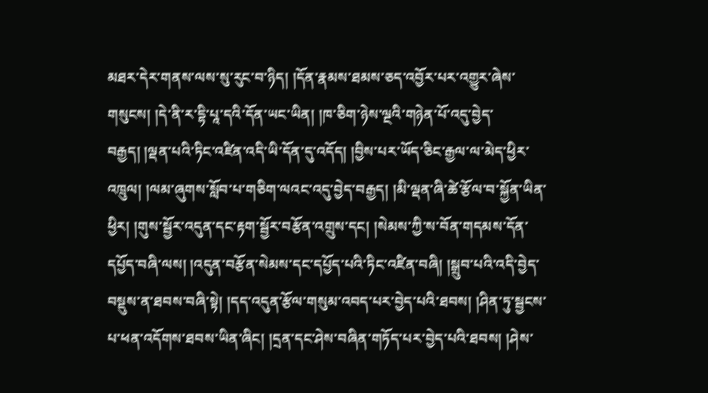མཐར་དེར་གནས་ལས་སུ་རུང་བ་ཉིད། །དོན་རྣམས་ཐམས་ཅད་འབྱོར་པར་འགྱུར་ཞེས་གསུངས། །དེ་ནི་ར་དྷི་པཱ་དའི་དོན་ཡང་ཡིན། །ཁ་ཅིག་ཉེས་ལྔའི་གཉེན་པོ་འདུ་བྱེད་བརྒྱད། །ལྡན་པའི་ཏིང་འཛིན་འདི་ཡི་དོན་དུ་འདོད། །བྱིས་པར་ཡོད་ཅིང་རྒྱལ་ལ་མེད་ཕྱིར་འཁྲུལ། །ལམ་ཞུགས་སློབ་པ་གཅིག་ལའང་འདུ་བྱེད་བརྒྱད། །མི་ལྡན་ཞི་ཚེ་རྩོལ་བ་སྐྱོན་ཡིན་ཕྱིར། །གུས་སྦྱོར་འདུན་དང་རྟག་སྦྱོར་བརྩོན་འགྲུས་དང། །སེམས་ཀྱི་ས་བོན་གདམས་དོན་དཔྱོད་བཞི་ལས། །འདུན་བརྩོན་སེམས་དང་དཔྱོད་པའི་ཏིང་འཛིན་བཞི། །སྒྲུབ་པའི་འདི་བྱེད་བསྡུས་ན་ཐབས་བཞི་སྟེ། །དད་འདུན་རྩོལ་གསུམ་འབད་པར་བྱེད་པའི་ཐབས། །ཤིན་ཏུ་སྦྱངས་པ་ཕན་འདོགས་ཐབས་ཡིན་ཞིང། །དྲན་དང་ཤེས་བཞིན་གཏོད་པར་བྱེད་པའི་ཐབས། །ཤེས་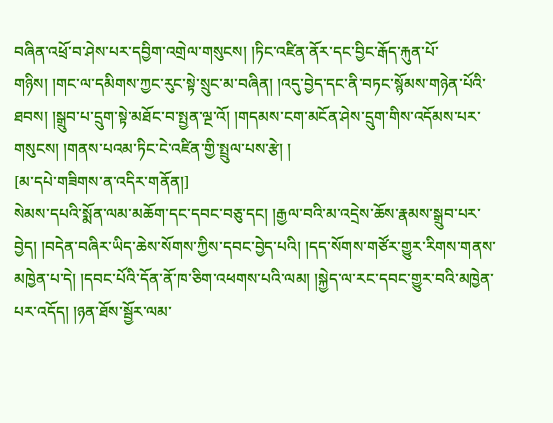བཞིན་འཕྲོ་བ་ཤེས་པར་དབྱིག་འགྲེལ་གསུངས། །ཏིང་འཛིན་ནོར་དང་བྱིང་རྒོད་རྐུན་པོ་གཉིས། །གང་ལ་དམིགས་ཀྱང་རུང་སྟེ་སྲུང་མ་བཞིན། །འདུ་བྱེད་དང་ནི་བཏང་སྙོམས་གཉེན་པོའི་ཐབས། །སྒྲུབ་པ་དྲུག་སྟེ་མཐོང་བ་སྤྱན་ལྔ་འོ། །གདམས་ངག་མངོན་ཤེས་དྲུག་གིས་འདོམས་པར་གསུངས། །གནས་པའམ་ཏིང་ངེ་འཛིན་གྱི་སྤྲུལ་པས་རྩེ། །
[མ་དཔེ་གཟིགས་ན་འདིར་གནོན།]
སེམས་དཔའི་སྨོན་ལམ་མཆོག་དང་དབང་བཅུ་དང། །རྒྱལ་བའི་མ་འདྲེས་ཆོས་རྣམས་སྒྲུབ་པར་བྱེད། །བདེན་བཞིར་ཡིད་ཆེས་སོགས་ཀྱིས་དབང་བྱེད་པའི། །དད་སོགས་གཙོར་གྱུར་རིགས་གནས་མཁྱེན་པ་དེ། །དབང་པོའི་དོན་ནོ་ཁ་ཅིག་འཕགས་པའི་ལམ། །སྐྱེད་ལ་རང་དབང་གྱུར་བའི་མཁྱེན་པར་འདོད། །ཉན་ཐོས་སྦྱོར་ལམ་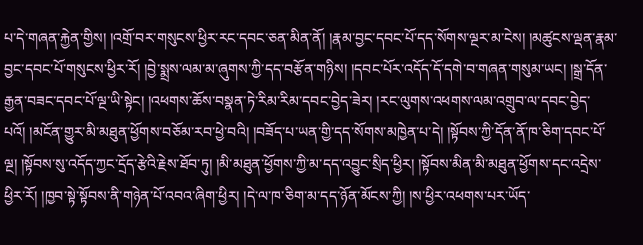པ་དེ་གཞན་རྐྱེན་གྱིས། །འགྲོ་བར་གསུངས་ཕྱིར་རང་དབང་ཅན་མིན་ནོ། །རྣམ་བྱང་དབང་པོ་དད་སོགས་ལྔར་མ་ངེས། །མཚུངས་ལྡན་རྣམ་བྱང་དབང་པོ་གསུངས་ཕྱིར་རོ། །བྱེ་སྨྲས་ལམ་མ་ཞུགས་ཀྱི་དད་བརྩོན་གཉིས། །དབང་པོར་འདོད་དོ་དགེ་བ་གཞན་གསུམ་ཡང། །སྒྲ་དོན་རྒྱན་བཟང་དབང་པོ་ལྔ་ཡི་སྟེང། །འཕགས་ཆོས་བསྣན་ཏེ་རིམ་རིམ་དབང་བྱེད་ཟེར། །རང་ལུགས་འཕགས་ལམ་འགྲུབ་ལ་དབང་བྱེད་པའོ། །མངོན་གྱུར་མི་མཐུན་ཕྱོགས་བཅོམ་རབ་ཕྱེ་བའི། །བཟོད་པ་ཡན་གྱི་དད་སོགས་མཁྱེན་པ་དེ། །སྟོབས་ཀྱི་དོན་ནོ་ཁ་ཅིག་དབང་པོ་ལྔ། །སྟོབས་སུ་འདོད་ཀྱང་དྲོད་རྩེའི་རྗེས་ཐོབ་ཏུ། །མི་མཐུན་ཕྱོགས་ཀྱི་མ་དད་འབྱུང་སྲིད་ཕྱིར། །སྟོབས་མིན་མི་མཐུན་ཕྱོགས་དང་འདྲེས་ཕྱིར་རོ། །ཁྱབ་སྟེ་སྟོབས་ནི་གཉེན་པོ་འབའ་ཞིག་ཕྱིར། །དེ་ལ་ཁ་ཅིག་མ་དད་ཉོན་མོངས་ཀྱི། །ས་ཕྱིར་འཕགས་པར་ཡོད་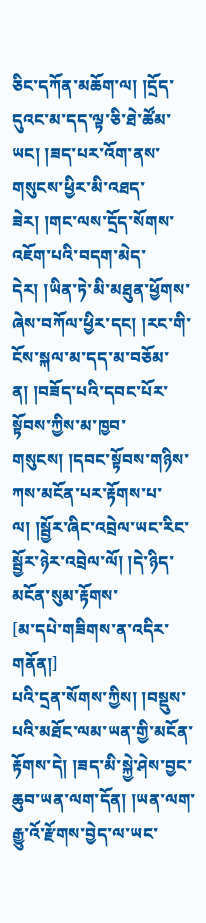ཅིང་དཀོན་མཆོག་ལ། །དྲོད་དུའང་མ་དད་ལྟ་ཅི་ཐེ་ཚོམ་ཡང། །ཟད་པར་འོག་ནས་གསུངས་ཕྱིར་མི་འཐད་ཟེར། །གང་ལས་དྲོད་སོགས་འཇོག་པའི་བདག་མེད་དེར། །ཡིན་ཏེ་མི་མཐུན་ཕྱོགས་ཞེས་བཀོལ་ཕྱིར་དང། །རང་གི་ངོས་སྐལ་མ་དད་མ་བཅོམ་ན། །བཟོད་པའི་དབང་པོར་སྟོབས་ཀྱིས་མ་ཁྱབ་གསུངས། །དབང་སྟོབས་གཉིས་ཀས་མངོན་པར་རྟོགས་པ་ལ། །སྦྱོར་ཞིང་འབྲེལ་ཡང་རིང་སྦྱོར་ཉེར་འབྲེལ་ལོ། །དེ་ཉིད་མངོན་སུམ་རྟོགས་
[མ་དཔེ་གཟིགས་ན་འདིར་གནོན།]
པའི་དྲན་སོགས་ཀྱིས། །བསྡུས་པའི་མཐོང་ལམ་ཡན་གྱི་མངོན་རྟོགས་དེ། །ཟད་མི་སྐྱེ་ཤེས་བྱང་ཆུབ་ཡན་ལག་དོན། །ཡན་ལག་རྒྱུ་འོ་རྫོགས་བྱེད་ལ་ཡང་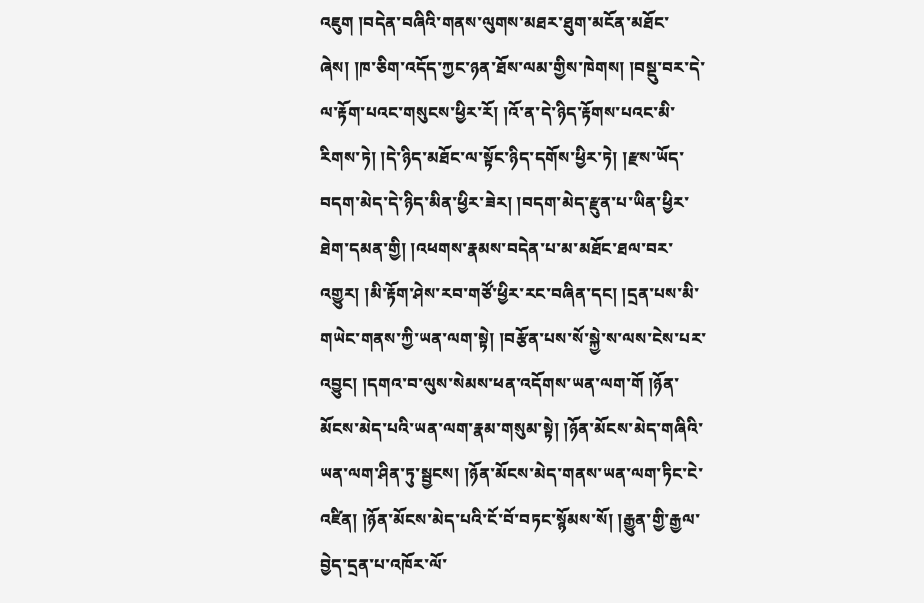འཇུག །བདེན་བཞིའི་གནས་ལུགས་མཐར་ཐུག་མངོན་མཐོང་ཞེས། །ཁ་ཅིག་འདོད་ཀྱང་ཉན་ཐོས་ལམ་གྱིས་ཁེགས། །བསྡུ་བར་དེ་ལ་རྟོག་པའང་གསུངས་ཕྱིར་རོ། །འོ་ན་དེ་ཉིད་རྟོགས་པའང་མི་རིགས་ཏེ། །དེ་ཉིད་མཐོང་ལ་སྟོང་ཉིད་དགོས་ཕྱིར་ཏེ། །རྫས་ཡོད་བདག་མེད་དེ་ཉིད་མིན་ཕྱིར་ཟེར། །བདག་མེད་རྫུན་པ་ཡིན་ཕྱིར་ཐེག་དམན་གྱི། །འཕགས་རྣམས་བདེན་པ་མ་མཐོང་ཐལ་བར་འགྱུར། །མི་རྟོག་ཤེས་རབ་གཙོ་ཕྱིར་རང་བཞིན་དང། །དྲན་པས་མི་གཡེང་གནས་ཀྱི་ཡན་ལག་སྟེ། །བརྩོན་པས་སོ་སྐྱེ་ས་ལས་ངེས་པར་འབྱུང། །དགའ་བ་ལུས་སེམས་ཕན་འདོགས་ཡན་ལག་གོ །ཉོན་མོངས་མེད་པའི་ཡན་ལག་རྣམ་གསུམ་སྟེ། །ཉོན་མོངས་མེད་གཞིའི་ཡན་ལག་ཤིན་ཏུ་སྦྱངས། །ཉོན་མོངས་མེད་གནས་ཡན་ལག་ཏིང་ངེ་འཛིན། །ཉོན་མོངས་མེད་པའི་ངོ་བོ་བཏང་སྙོམས་སོ། །རྒྱུན་གྱི་རྒྱལ་བྱེད་དྲན་པ་འཁོར་ལོ་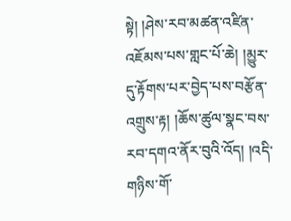སྟེ། །ཤེས་རབ་མཚན་འཛིན་འཇོམས་པས་གླང་པོ་ཆེ། །མྱུར་དུ་རྟོགས་པར་བྱེད་པས་བརྩོན་འགྲུས་རྟ། །ཆོས་ཚུལ་སྣང་བས་རབ་དགའ་ནོར་བུའི་འོད། །འདི་གཉིས་གོ་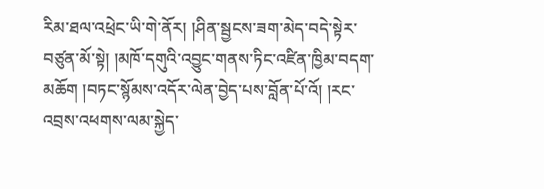རིམ་ཐལ་འཕྲེང་ཡི་གེ་ནོར། །ཤིན་སྦྱངས་ཟག་མེད་བདེ་སྟེར་བཙུན་མོ་སྟེ། །མཁོ་དགུའི་འབྱུང་གནས་ཏིང་འཛིན་ཁྱིམ་བདག་མཆོག །བཏང་སྙོམས་འདོར་ལེན་བྱེད་པས་བློན་པོ་འོ། །རང་འབྲས་འཕགས་ལམ་སྐྱེད་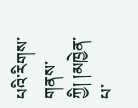པའི་རིགས་གནས་ཀྱི། །མཁྱེན་པ་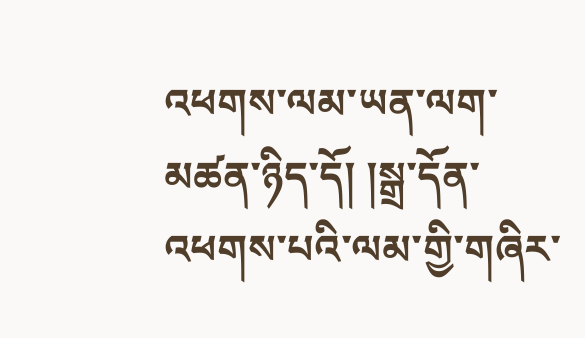འཕགས་ལམ་ཡན་ལག་མཚན་ཉིད་དོ། །སྒྲ་དོན་འཕགས་པའི་ལམ་གྱི་གཞིར་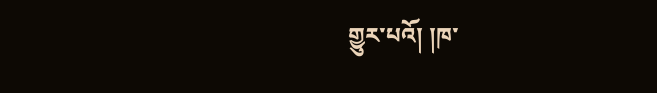གྱུར་པའོ། །ཁ་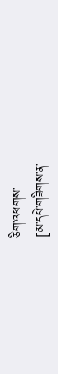ཅིག་འཕགས་
[མ་དཔེ་གཟིགས་ན་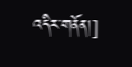འདིར་གནོན།]